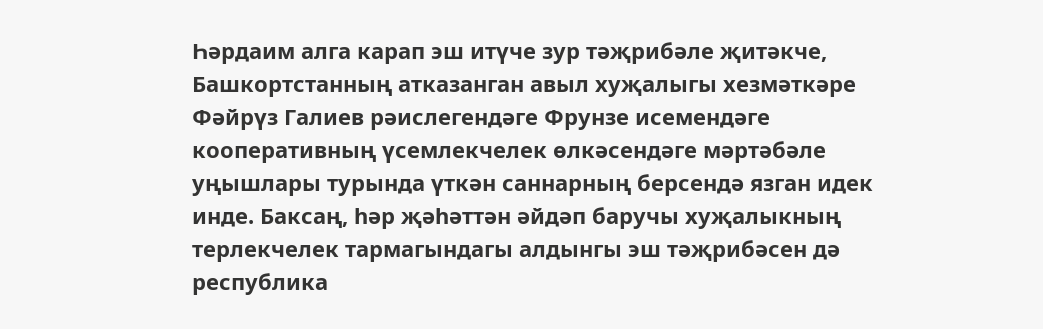Һәрдаим алга карап эш итүче зур тәҗрибәле җитәкче, Башкортстанның атказанган авыл хуҗалыгы хезмәткәре Фәйрүз Галиев рәислегендәге Фрунзе исемендәге кооперативның үсемлекчелек өлкәсендәге мәртәбәле уңышлары турында үткән саннарның берсендә язган идек инде. Баксаң, һәр җәһәттән әйдәп баручы хуҗалыкның терлекчелек тармагындагы алдынгы эш тәҗрибәсен дә республика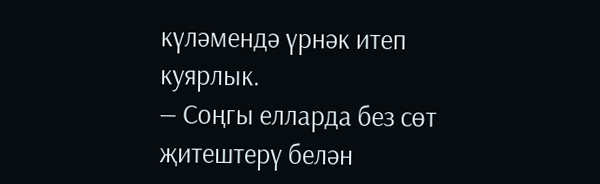күләмендә үрнәк итеп куярлык.
— Соңгы елларда без сөт җитештерү белән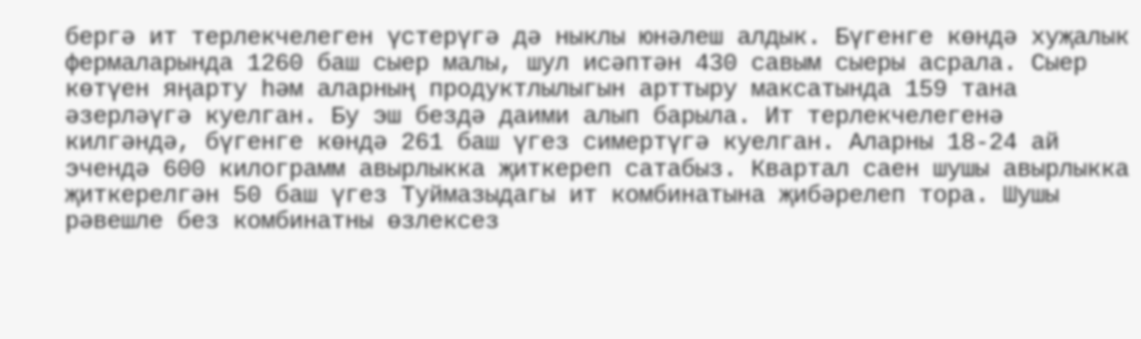бергә ит терлекчелеген үстерүгә дә ныклы юнәлеш алдык. Бүгенге көндә хуҗалык фермаларында 1260 баш сыер малы, шул исәптән 430 савым сыеры асрала. Сыер көтүен яңарту һәм аларның продуктлылыгын арттыру максатында 159 тана әзерләүгә куелган. Бу эш бездә даими алып барыла. Ит терлекчелегенә килгәндә, бүгенге көндә 261 баш үгез симертүгә куелган. Аларны 18-24 ай эчендә 600 килограмм авырлыкка җиткереп сатабыз. Квартал саен шушы авырлыкка җиткерелгән 50 баш үгез Туймазыдагы ит комбинатына җибәрелеп тора. Шушы рәвешле без комбинатны өзлексез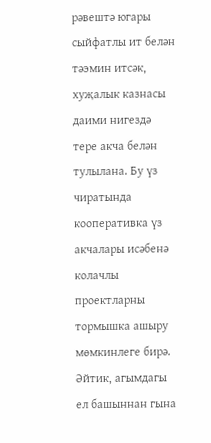рәвештә югары сыйфатлы ит белән тәэмин итсәк, хуҗалык казнасы даими нигездә тере акча белән тулылана. Бу үз чиратында кооперативка үз акчалары исәбенә колачлы проектларны тормышка ашыру мөмкинлеге бирә. Әйтик, агымдагы ел башыннан гына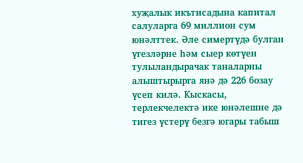хуҗалык икътисадына капитал салуларга 69 миллион сум юнәлттек. Әле симертүдә булган үгезләрне һәм сыер көтүен тулыландырачак таналарны алыштырырга янә дә 226 бозау үсеп килә. Кыскасы, терлекчелектә ике юнәлешне дә тигез үстерү безгә югары табыш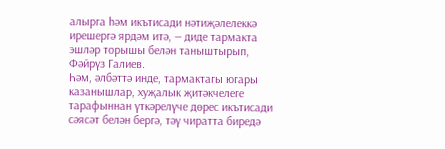алырга һәм икътисади нәтиҗәлелеккә ирешергә ярдәм итә, — диде тармакта эшләр торышы белән таныштырып, Фәйрүз Галиев.
Һәм, әлбәттә инде, тармактагы югары казанышлар, хуҗалык җитәкчелеге тарафыннан үткәрелүче дөрес икътисади сәясәт белән бергә, тәү чиратта биредә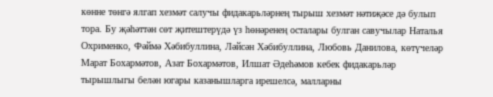көнне төнгә ялгап хезмәт салучы фидакарьләрнең тырыш хезмәт нәтиҗәсе дә булып тора. Бу җәһәттән сөт җитештерүдә үз һөнәренең осталары булган савучылар Наталья Охрименко, Фәймә Хәбибуллина, Ләйсән Хәбибуллина, Любовь Данилова, көтүчеләр Марат Бохармәтов, Азат Бохармәтов, Илшат Әдеһәмов кебек фидакарьләр тырышлыгы белән югары казанышларга ирешелсә, малларны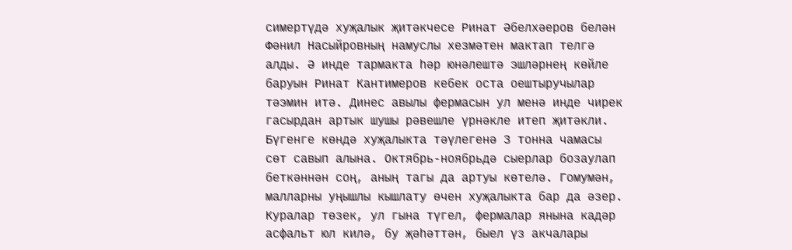симертүдә хуҗалык җитәкчесе Ринат Әбелхәеров белән Фәнил Насыйровның намуслы хезмәтен мактап телгә алды. Ә инде тармакта һәр юнәлештә эшләрнең көйле баруын Ринат Кантимеров кебек оста оештыручылар тәэмин итә. Динес авылы фермасын ул менә инде чирек гасырдан артык шушы рәвешле үрнәкле итеп җитәкли.
Бүгенге көндә хуҗалыкта тәүлегенә 3 тонна чамасы сөт савып алына. Октябрь-ноябрьдә сыерлар бозаулап беткәннән соң, аның тагы да артуы көтелә. Гомумән, малларны уңышлы кышлату өчен хуҗалыкта бар да әзер. Куралар төзек, ул гына түгел, фермалар янына кадәр асфальт юл килә, бу җәһәттән, быел үз акчалары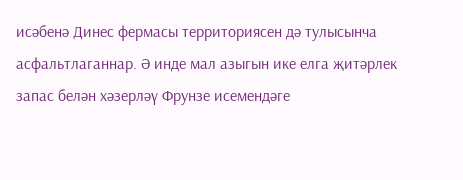исәбенә Динес фермасы территориясен дә тулысынча асфальтлаганнар. Ә инде мал азыгын ике елга җитәрлек запас белән хәзерләү Фрунзе исемендәге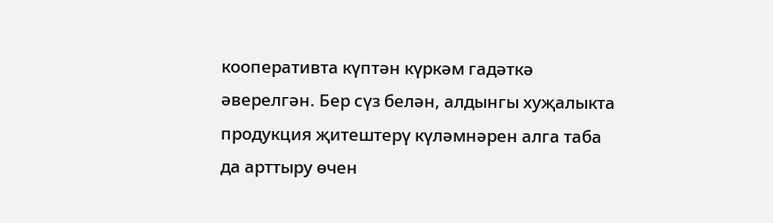кооперативта күптән күркәм гадәткә әверелгән. Бер сүз белән, алдынгы хуҗалыкта продукция җитештерү күләмнәрен алга таба да арттыру өчен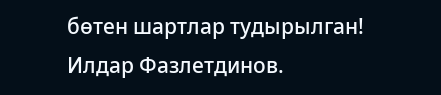бөтен шартлар тудырылган!
Илдар Фазлетдинов.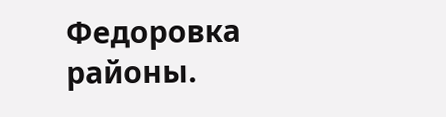Федоровка районы.